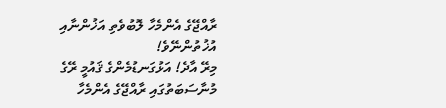ރާއްޖޭގެ އެންމެހާ ލޮބުވެތި އަޚުންނާއި އުޚުތުންނޭވެ!
މިރޭ އާދެ! އަޅުގަނޑުމެންގެ ޤައުމީ ރޭގެ މުނާސަބަތުގައި ރާއްޖޭގެ އެންމެހާ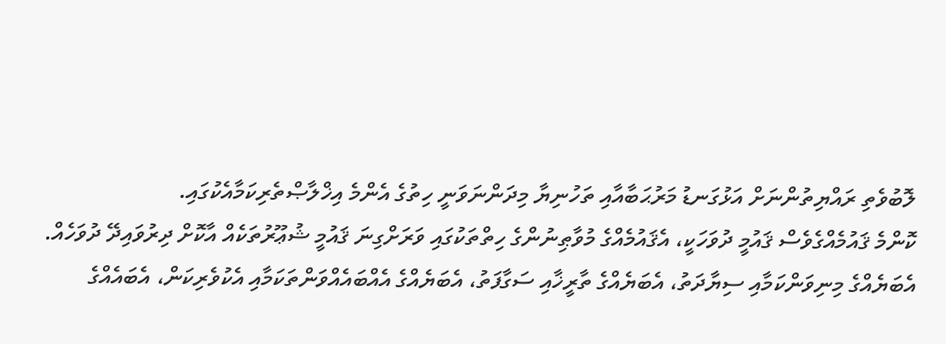ލޮބުވެތި ރައްޔިތުންނަށް އަޅުގަނޑު މަރުޙަބާއާއި ތަހުނިޔާ މިދަންނަވަނީ ހިތުގެ އެންމެ އިޚްލާޞްތެރިކަމާއެކުގައި.
ކޮންމެ ޤައުމެއްގެވެސް ޤައުމީ ދުވަހަކީ، އެޤައުމެއްގެ މުވާޠިނުންގެ ހިތްތަކުގައި ވަރަށްގިނަ ޤައުމީ ޝުޢޫރުތަކެއް އާކޮށް ދިރުވައިދޭ ދުވަހެއް. އެބަޔެއްގެ މިނިވަންކަމާއި ސިޔާދަތު، އެބަޔެއްގެ ތާރީޚާއި ސަގާފަތު، އެބަޔެއްގެ އެއްބައެއްވަންތަކަމާއި އެކުވެރިކަން، އެބައެއްގެ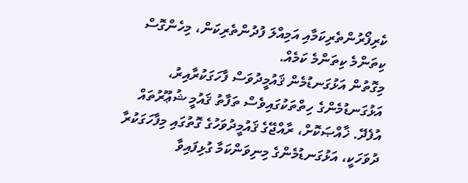ކެރިފޯރުންތެރިކަމާއި އަމިއްލަ ފުދުންތެރިކަން، މިހެންގޮސް ކިތަންމެ ކިތަންމެ ކަމެއް.
މިގޮތުން އަޅުގަނޑުމެން ޤައުމީދުވަސް ފާހަގަކުރާއިރު، އަޅުގަނޑުމެންގެ ހިތްތަކުގައިވެސް ތަފާތު ޤައުމީ ޝުޢޫރުތައް އުފެދޭ. ޚާއްޞަކޮށް، ރާއްޖޭގެ ޤައުމީދުވަހުގެ ގޮތުގައި މިފާހަގަކުރާ ދުވަހަކީ، އަޅުގަނޑުމެންގެ މިނިވަންކަމާ ގުޅިފައިވާ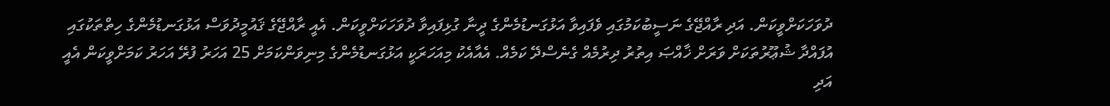ދުވަހަކަށްވީކަން. އަދި ރާއްޖޭގެ ނަސީބުކަމުގައި ވެފައިވާ އަޅުގަނޑުމެންގެ ދީނާ ގުޅިފައިވާ ދުވަހަކަށްވީކަން. އެއީ ރާއްޖޭގެ ޤައުމީދުވަސް އަޅުގަނޑުމެންގެ ހިތްތަކުގައި އުފައްދާ ޝުޢޫރުތަކަށް ވަރަށް ޚާއްޞަ އިތުރު ދިރުމެއް ގެނެސްދޭ ކަމެއް. އެއާއެކު މިއަހަރަކީ އަޅުގަނޑުމެންގެ މިނިވަންކަމަށް 25 އަހަރު ފުރޭ އަހަރު ކަމަށްވީކަން އެއީ އަދި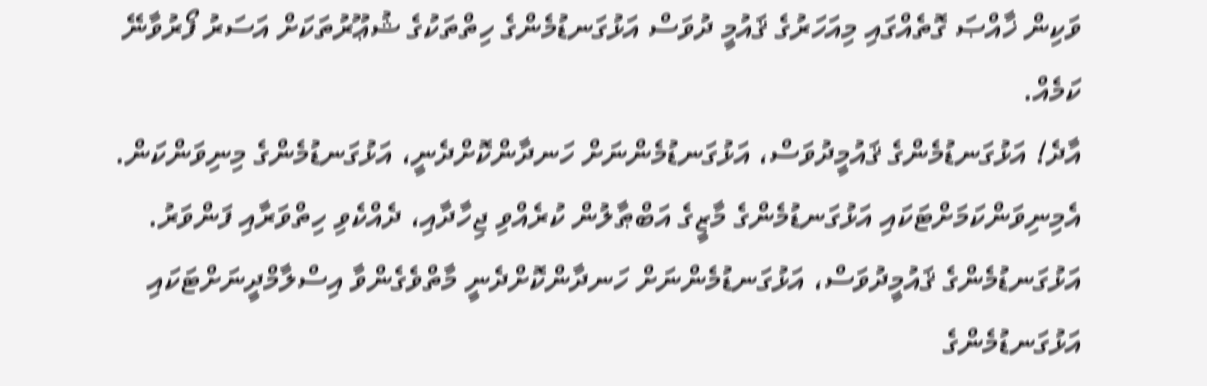ވަކިން ޚާއްޞަ ގޮތެއްގައި މިއަހަރުގެ ޤައުމީ ދުވަސް އަޅުގަނޑުމެންގެ ހިތްތަކުގެ ޝުޢޫރުތަކަށް އަސަރު ފޯރުވާނޭ ކަމެއް.
އާދެ! އަޅުގަނޑުމެންގެ ޤައުމީދުވަސް، އަޅުގަނޑުމެންނަށް ހަނދާންކޮށްދެނީ، އަޅުގަނޑުމެންގެ މިނިވަންކަން. އެމިނިވަންކަމަށްޓަކައި އަޅުގަނޑުމެންގެ މާޒީގެ އަބްޠާލުން ކުރެއްވި ޖިހާދާއި، ދެއްކެވި ހިތްވަރާއި ފަންވަރު. އަޅުގަނޑުމެންގެ ޤައުމީދުވަސް، އަޅުގަނޑުމެންނަށް ހަނދާންކޮށްދެނީ މާތްވެގެންވާ އިސްލާމްދީނަށްޓަކައި އަޅުގަނޑުމެންގެ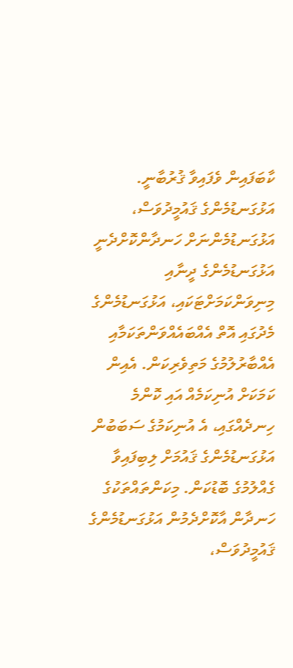ކާބަފައިން ވެފައިވާ ޤުރުބާނީ. އަޅުގަނޑުމެންގެ ޤައުމީދުވަސް، އަޅުގަނޑުމެންނަށް ހަނދާންކޮށްދެނީ އަޅުގަނޑުމެންގެ ދީނާއި މިނިވަންކަމަށްޓަކައި، އަޅުގަނޑުމެންގެ މެދުގައި އޮތް އެއްބައެއްވަންތަކަމާއި އެއްބާރުލުމުގެ މަތިވެރިކަން. އެއިން ކަމަކަށް އުނިކަމެއް އައި ކޮންމެ ހިނދެއްގައި، އެ އުނިކަމުގެ ސަބަބުން އަޅުގަނޑުމެންގެ ޤައުމަށް ލިބިފައިވާ ގެއްލުމުގެ ބޮޑުކަން. މިކަންތައްތަކުގެ ހަނދާން އާކޮށްދެމުން އަޅުގަނޑުމެންގެ ޤައުމީދުވަސް،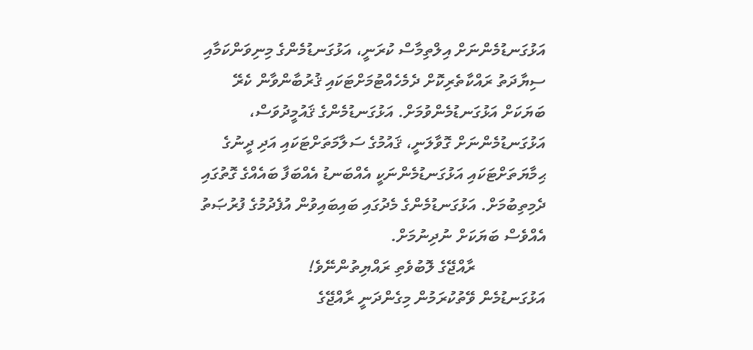އަޅުގަނޑުމެންނަށް އިލްތިމާސް ކުރަނީ، އަޅުގަނޑުމެންގެ މިނިވަންކަމާއި ސިޔާދަތު ރައްކާތެރިކޮށް ދެމެހެއްޓުމަށްޓަކައި ޤުރުބާންވާން ކެރޭ ބަޔަކަށް އަޅުގަނޑުމެންވުމަށް. އަޅުގަނޑުމެންގެ ޤައުމީދުވަސް، އަޅުގަނޑުމެންނަށް ގޮވާލަނީ، ޤައުމުގެ ސަލާމަތަށްޓަކައި އަދި ދީނުގެ ޙިމާޔަތަށްޓަކައި އަޅުގަނޑުމެންނަކީ އެއްބަނޑު އެއްބަފާ ބައެއްގެ ގޮތުގައި ދެމިތިބުމަށް. އަޅުގަނޑުމެންގެ މެދުގައި ބައިބައިވުން އުފެދުމުގެ ފުރުޞަތު އެއްވެސް ބަޔަކަށް ނުދިނުމަށް.
                 ރާއްޖޭގެ ލޮބުވެތި ރައްޔިތުންނޭވެ!
އަޅުގަނޑުމެން ވޭތުކުރަމުން މިގެންދަނީ ރާއްޖޭގެ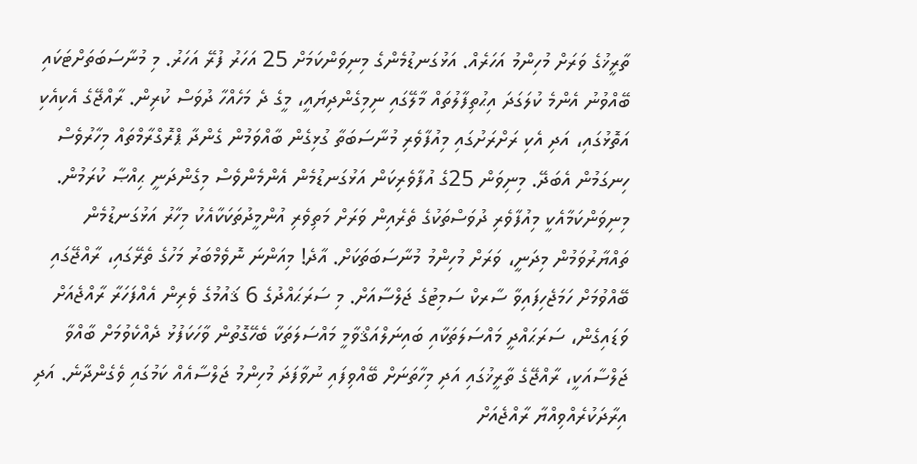ތާރީޚުގެ ވަރަށް މުހިންމު އަހަރެއް. އަޅުގަނޑުމެންގެ މިނިވަންކަމަށް 25 އަހަރު ފުރޭ އަހަރު. މި މުނާސަބަތަށްޓަކައި ބޭއްވުނު އެންމެ ކުލަގަދަ އިޙުތިފާލުތައް މާލޭގައި ނިމިގެންދިޔައީ، މީގެ ދެ މަހެއްހާ ދުވަސް ކުރިން. ރާއްޖޭގެ އެކިއެކި އަތޮޅުގައި، އަދި އެކި ރަށްރަށުގައި މިއުފާވެރި މުނާސަބަތާ ގުޅިގެން ބާއްވަމުން ގެންދާ ޕްރޮގްރާމްތައް މިހާރުވެސް ހިނގަމުން އެބަދޭ. މިނިވަން 25ގެ އުފާވެރިކަން އަޅުގަނޑުމެން އެންމެންވެސް މިގެންދަނީ ޙިއްޞާ ކުރަމުން. މިނިވަންކަމާއެކީ މިއުފާވެރި ދުވަސްތަކުގެ ތެރެއިން ވަރަށް މަތިވެރި އުންމީދުތަކަކާއެކު މިހާރު އަޅުގަނޑުމެން ތައްޔާރުވަމުން މިދަނީ، ވަރަށް މުހިންމު މުނާސަބަތަކަށް. އާދެ! މިއަންނަ ނޮވެމްބަރު މަހުގެ ތެރޭގައި، ރާއްޖޭގައި ބޭއްވުމަށް ހަމަޖެހިފައިވާ ސާރކް ސަމިޓުގެ ޖަލްސާއަށް. މި ސަރަޙައްދުގެ 6 ޤައުމުގެ ވެރިން އެއްފަހަރާ ރާއްޖެއަށް ވަޑައިގެން، ސަރަޙައްދީ މައްސަލަތަކާއި ބައިނަލްއަޤްވާމީ މައްސަލަތަކާ ބެހޭގޮތުން ވާހަކަފުޅު ދެއްކެވުމަށް ބާއްވާ ޖަލްސާއަކީ، ރާއްޖޭގެ ތާރީޚުގައި އަދި މިހާތަނަށް ބޭއްވިފައި ނުވާފަދަ މުހިންމު ޖަލްސާއެއް ކަމުގައި ވެގެންދާނެ. އަދި އިރާދަކުރެއްވިއްޔާ ރާއްޖެއަށް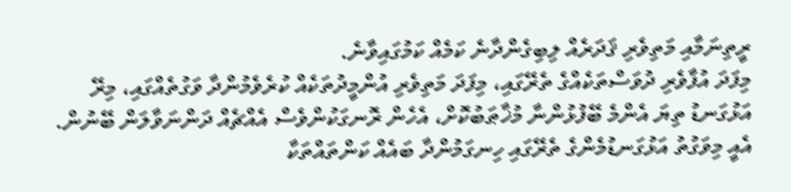ރީތިނަމާއި މަތިވެރި ޤަދަރެއް ލިބިގެންދާނެ ކަމެއް ކަމުގައިވާނެ.
މިފަދަ އުފާވެރި ދުވަސްތަކެއްގެ ތެރޭގައި، މިފަދަ މަތިވެރި އުންމީދުތަކެއް ކުރެވެމުންދާ ވަގުތެއްގައި، މިރޭ އަޅުގަނޑު ތިޔަ އެންމެ ބޭފުޅުންނާ މުޚާޠަބުކޮށް، އެހެން ރޮނގަކުންވެސް އެއްޗެއް ދަންނަވާލަން ބޭނުން. އެއީ މިވަގުތު އަޅުގަނޑުމެންގެ ތެރޭގައި ހިނގަމުންދާ ބައެއް ކަންތައްތަކާ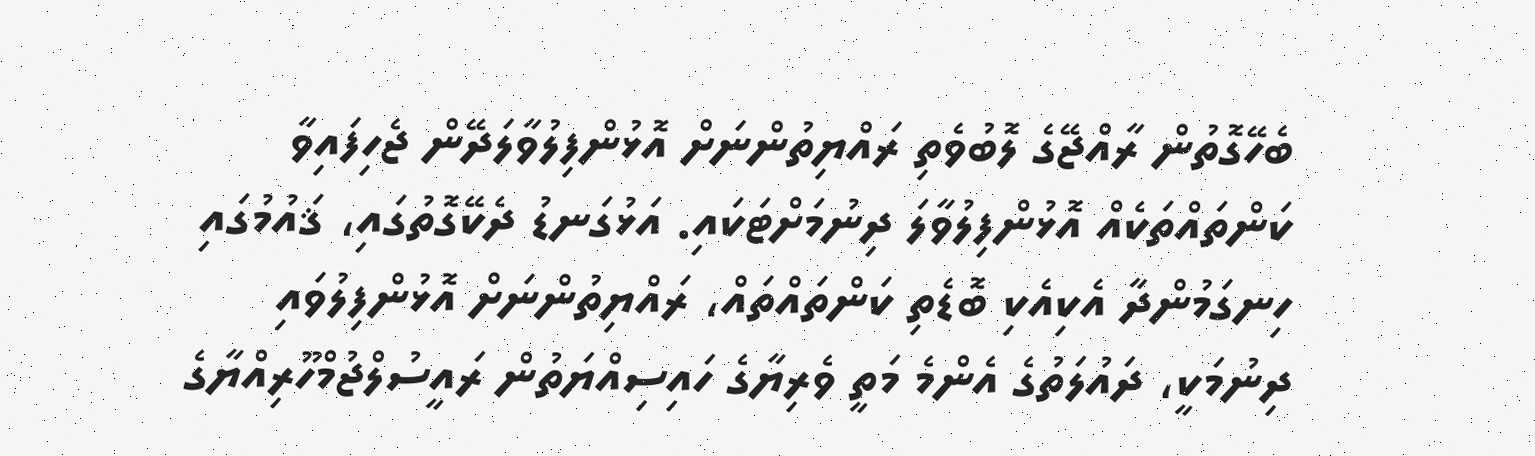ބެހޭގޮތުން ރާއްޖޭގެ ލޮބުވެތި ރައްޔިތުންނަށް އޮޅުންފިލުވާލަދޭން ޖެހިފައިވާ ކަންތައްތަކެއް އޮޅުންފިލުވާލަ ދިނުމަށްޓަކައި. އަޅުގަނޑު ދެކޭގޮތުގައި، ޤައުމުގައި ހިނގަމުންދާ އެކިއެކި ބޮޑެތި ކަންތައްތައް، ރައްޔިތުންނަށް އޮޅުންފިލުވައި ދިނުމަކީ، ދައުލަތުގެ އެންމެ މަތީ ވެރިޔާގެ ހައިސިއްޔަތުން ރައީސުލްޖުމްހޫރިއްޔާގެ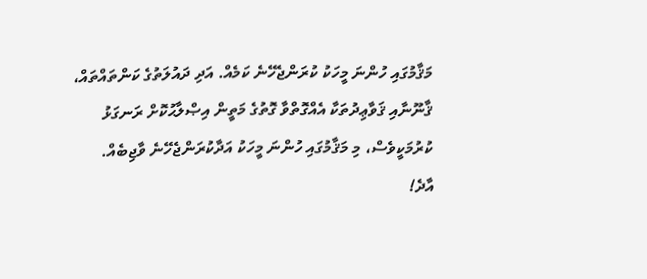މަޤާމުގައި ހުންނަ މީހަކު ކުރަންޖެހޭނެ ކަމެއް. އަދި ދައުލަތުގެ ކަންތައްތައް، ޤާނޫނާއި ޤަވާޢިދުތަކާ އެއްގޮތްވާ ގޮތުގެ މަތީން އިޞްލާޙުކޮށް ރަނގަޅު ކުރުމަކީވެސް، މި މަޤާމުގައި ހުންނަ މީހަކު އަދާކުރަންޖެހޭނެ ވާޖިބެއް.
އާދެ!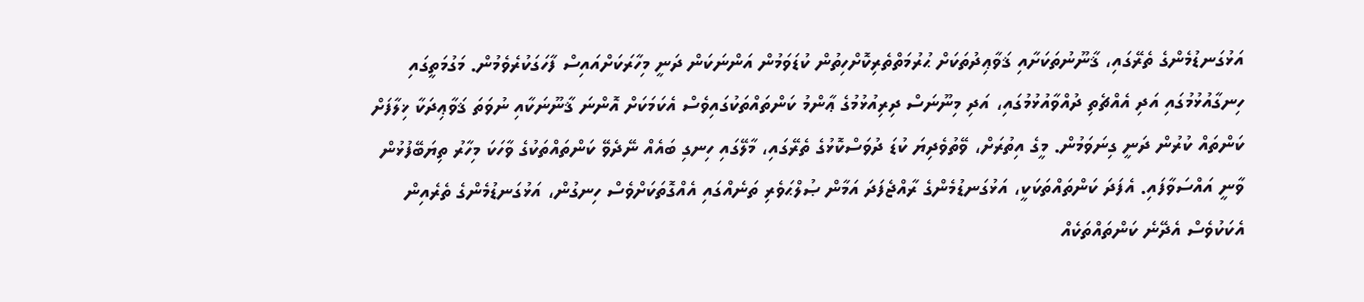އަޅުގަނޑުމެންގެ ތެރޭގައި، ޤާނޫނުތަކަށާއި ޤަވާޢިދުތަކަށް ޙުރުމަތްތެރިކޮށްހިތުން ކުޑަވަމުން އަންނަކަން ދަނީ މިހާރަކަށްއައިސް ފާހަގަކުރެވެމުން. މަގުމަތީގައި ހިނގާއުޅުމުގައި އަދި އެއްޗެތި ދުއްވާއުޅުމުގައި، އަދި މިނޫނަސް ދިރިއުޅުމުގެ ޢާންމު ކަންތައްތަކުގައިވެސް އެކަމަކަށް އޮންނަ ޤާނޫނަކާއި ނުވަތަ ޤަވާޢިދަކާ ޚިލާފަށް ކަންތައް ކުރުން ދަނީ ގިނަވަމުން. މީގެ އިތުރަށް، ވޭތުވެދިޔަ ކުޑަ ދުވަސްކޮޅުގެ ތެރޭގައި، މާލޭގައި ހިނގި ބައެއް ނޭދެވޭ ކަންތައްތަކުގެ ވާހަކަ މިހާރު ތިޔަބޭފުޅުން ވާނީ އައްސަވާފައި. އެފަދަ ކަންތައްތަކަކީ، އަޅުގަނޑުމެންގެ ރާއްޖެފަދަ އަމާން ޞުލްޙަވެރި ތަނެއްގައި އެއްގޮތަކަށްވެސް ހިނގުން، އަޅުގަނޑުމެންގެ ތެރެއިން އެކަކުވެސް އެދޭނެ ކަންތައްތަކެއް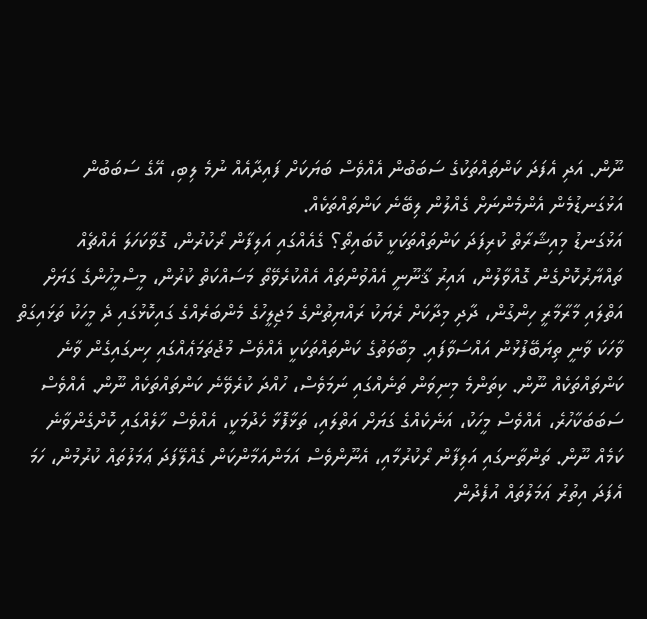ނޫން. އަދި އެފަދަ ކަންތައްތަކުގެ ސަބަބުން އެއްވެސް ބަޔަކަށް ފައިދާއެއް ނުމެ ލިބި، އޭގެ ސަބަބުން އަޅުގަނޑުމެން އެންމެންނަށް ގެއްލުން ލިބޭނެ ކަންތައްތަކެއް.
އަޅުގަނޑު މިއިޝާރާތް ކުރިފަދަ ކަންތައްތަކަކީ ކޮބައިތޯ؟ ގެއެއްގައި އަލިފާން ރޯކުރުން، ގޮވާކަހަލަ އެއްޗެއް ތައްޔާރުކޮށްގެން ގޮއްވާލުން، ޣައިރު ޤާނޫނީ އެއްވުންތައް އެއްކުރެވޭތޯ މަސައްކަތް ކުރުން، މީސްމީހުންގެ ގަޔަށް އަތްލައި މާރާމާރީ ހިންގުން، ދާދި މިދާކަށް ރެޔަކު ރައްޔިތުންގެ މަޖިލީހުގެ މެންބަރެއްގެ ގައިކޮޅުގައި ދެ މީހަކު ތަޅައިގަތް ވާހަކަ ވާނީ ތިޔަބޭފުޅުން އައްސަވާފައި. މިބާވަތުގެ ކަންތައްތަކަކީ އެއްވެސް މުޖުތަމަޢެއްގައި ހިނގައިގެން ވާނެ ކަންތައްތަކެއް ނޫން. ކިތަންމެ މިނިވަން ތަނެއްގައި ނަމަވެސް، ހުއްދަ ކުރެވޭނެ ކަންތައްތަކެއް ނޫން. އެއްވެސް ސަބަބަކާހުރެ، އެއްވެސް މީހަކު، އަނެކެއްގެ ގަޔަށް އަތްލައި، ތަޅާފޮޅާ ހެދުމަކީ، އެއްވެސް ހާލެއްގައި ކޮށްގެންވާނެ ކަމެއް ނޫން. ތަންތާނގައި އަލިފާން ރޯކުރުމާއި، އެނޫންވެސް އަމަންއަމާންކަން ގެއްލޭފަދަ ޢަމަލުތައް ކުރުމުން، ހަމަ އެފަދަ އިތުރު ޢަމަލުތައް އުފެދުން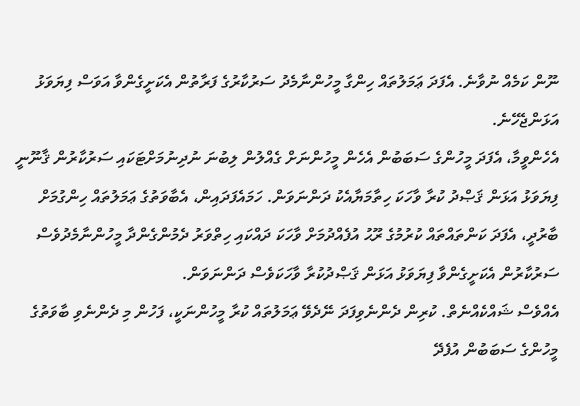ނޫން ކަމެއް ނުވާނެ. އެފަދަ ޢަމަލުތައް ހިންގާ މީހުންނާމެދު ސަރުކާރުގެ ފަރާތުން އެކަށީގެންވާ އަވަސް ފިޔަވަޅު އަޅަންޖެހޭނެ.
އެހެންވީމާ، އެފަދަ މީހުންގެ ސަބަބުން އެހެން މީހުންނަށް ގެއްލުން ލިބުނަ ނުދިނުމަށްޓަކައި ސަރުކާރުން ޤާނޫނީ ފިޔަވަޅު އަޅަން ޤަޞްދު ކުރާ ވާހަކަ ހިތާމަޔާއެކު ދަންނަވަން. ހަމައެފަދައިން، އެބާވަތުގެ ޢަމަލުތައް ހިންގުމަށް ބާރުދީ، އެފަދަ ކަންތައްތައް ކުރުމުގެ ރޫޙު އުފެއްދުމަށް ވާހަކަ ދައްކައި ހިތްވަރު ދެމުންގެންދާ މީހުންނާމެދުވެސް ސަރުކާރުން އެކަށީގެންވާ ފިޔަވަޅު އަޅަން ޤަޞްދުކުރާ ވާހަކަވެސް ދަންނަވަން.
އެއްވެސް ޝައްކެއްނެތް. ކުރިން ދެންނެވިފަދަ ނޭދެވޭ ޢަމަލުތައް ކުރާ މީހުންނަކީ، ފަހުން މި ދެންނެވި ބާވަތުގެ މީހުންގެ ސަބަބުން އުފެދޭ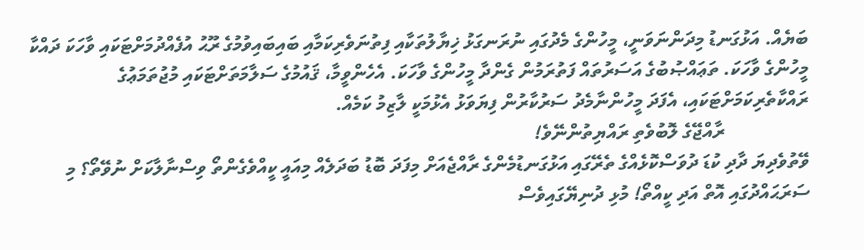ބަޔެއް. އަޅުގަނޑު މިދަންނަވަނީ، މީހުންގެ މެދުގައި ނުރަނގަޅު ޚިޔާލުތަކާއި ފިތުނަވެރިކަމާއި ބައިބައިވުމުގެ ރޫޙު އުފެއްދުމަށްޓަކައި ވާހަކަ ދައްކާ މީހުންގެ ވާހަކަ. ތަޢައްޞުބުގެ އަސަރުތައް ފަތުރަމުން ގެންދާ މީހުންގެ ވާހަކަ. އެހެންވީމާ، ޤައުމުގެ ސަލާމަތަށްޓަކައި މުޖުތަމަޢުގެ ރައްކާތެރިކަމަށްޓަކައި، އެފަދަ މީހުންނާމެދު ސަރުކާރުން ފިޔަވަޅު އެޅުމަކީ ލާޒިމު ކަމެއް.
                  ރާއްޖޭގެ ލޮބުވެތި ރައްޔިތުންނޭވެ!
ވޭތުވެދިޔަ ދާދި ކުޑަ ދުވަސްކޮޅެއްގެ ތެރޭގައި އަޅުގަނޑުމެންގެ ރާއްޖެއަށް މިފަދަ ބޮޑު ބަދަލެއް މިއައީ ކީއްވެގެންތޯ ވިސްނާލާކަށް ނުވޭތޯ؟ މި ސަރަޙައްދުގައި އޮތް އަދި ކީއްތޯ! މުޅި ދުނިޔޭގައިވެސް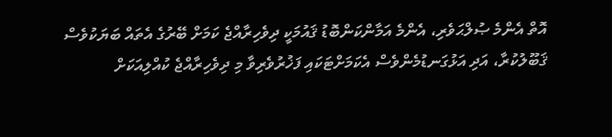އޮތް އެންމެ ޞުލްޙަވެރި، އެންމެ އަމާންކަންބޮޑު ޤައުމަކީ ދިވެހިރާއްޖެ ކަމަށް ބޭރުގެ އެތައް ބަޔަކުވެސް ޤަބޫލުކުރާ، އަދި އަޅުގަނޑުމެންވެސް އެކަމަށްޓަކައި ފަޚުރުވެރިވާ މި ދިވެހިރާއްޖެ ކުއްލިއަކަށް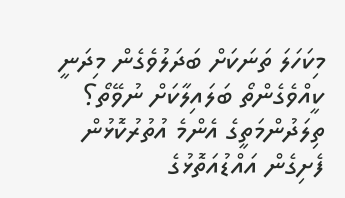މިކަހަލަ ތަނަކަށް ބަދަލުވެގެން މިދަނީ ކީއްވެގެންތޯ ބަލައިލާކަށް ނުވޭތޯ؟ ތިލަދުންމަތީގެ އެންމެ އުތުރުކޮޅުން ފެށިގެން އައްޑުއަތޮޅުގެ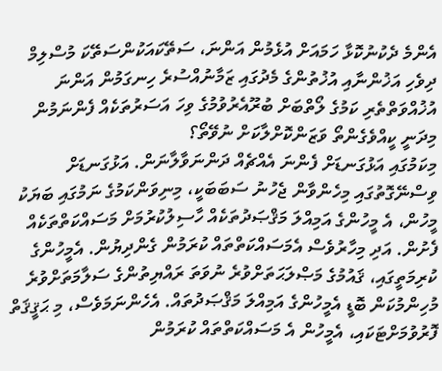އެންމެ ދެކުނުކޮޅާ ހަމައަށް އުޅެމުން އަންނަ، ސަތޭކައަކުންސަތޭކަ މުސްލިމް ދިވެހި އަޚުންނާއި އުޚުތުންގެ މެދުގައި ޒަމާނުއްސުރެ ހިނގަމުން އަންނަ އުޚުއްވަތްތެރި ކަމުގެ ލޯތްބަށް ބުރޫއެރުވުމުގެ ވިހަ އަސަރުތަކެއް ފެންނަމުން މިދަނީ ކީއްވެގެންތޯ ވަޒަންކޮށްލާކަށް ނުވޭތޯ؟
މިކަމުގައި އަޅުގަނޑަށް ފެންނަ އެއްޗެއް ދަންނަވާލާނަން. އަޅުގަނޑަށް ވިސްނޭގޮތުގައި މިހެންވާން ޖެހުނު ސަބަބަކީ، މިނިވަންކަމުގެ ނަމުގައި ބަޔަކު މީހުން، އެ މީހުންގެ އަމިއްލަ މަޤްޞަދުތަކެއް ހާސިލުކުރުމަށް މަސައްކަތްތަކެއް ފެށުން. އަދި މިހާރުވެސް އެމަސައްކަތްތައް ކުރަމުން ގެންދިޔުން. އެމީހުންގެ ކުރިމަތީގައި، ޤައުމުގެ މަޞްލަޙަތަށްވުރެ ނުވަތަ ރައްޔިތުންގެ ސަލާމަތަށްވުރެ މުހިންމުކަން ބޮޑީ އެމީހުންގެ އަމިއްލަ މަޤްޞަދުތައް. އެހެންނަމަވެސް، މި ޙަޤީޤަތް ފޮރުވުމަށްޓަކައި، އެމީހުން އެ މަސައްކަތްތައް ކުރަމުން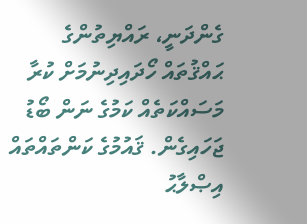ގެންދަނީ، ރައްޔިތުންގެ ޙައްޤުތައް ހޯދައިދިނުމަށް ކުރާ މަސައްކަތެއް ކަމުގެ ނަން ބޯޑު ޖަހައިގެން. ޤައުމުގެ ކަންތައްތައް އިޞްލާޙު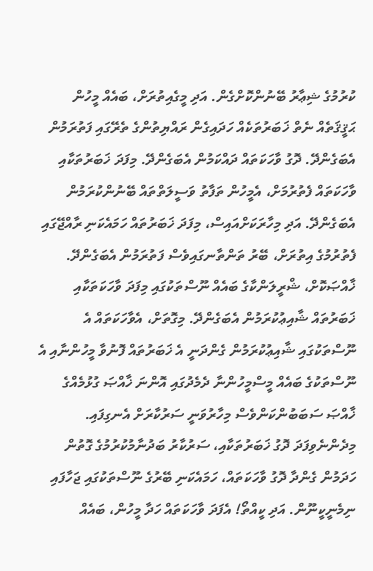ކުރުމުގެ ޝިޢާރު ބޭނުންކޮށްގެން. އަދި މީގެއިތުރަށް، ބައެއް މީހުން ޙަޤީޤަތެއް ނެތް ޚަބަރުތަކެއް ހަދައިގެން ރައްޔިތުންގެ ތެރޭގައި ފަތުރަމުން އެބަގެންދޭ. ދޮގު ވާހަކަތައް ދައްކަމުން އެބަގެންދޭ. މިފަދަ ޚަބަރުތަކާއި ވާހަކަތައް ފެތުރުމަށް، އެމީހުން ތަފާތު ވަސީލަތްތައް ބޭނުންކުރަމުން އެބަގެންދޭ. އަދި މިހާރަކަށްއައިސް، މިފަދަ ޚަބަރުތައް ހަމައެކަނި ރާއްޖޭގައި ފެތުރުމުގެ އިތުރަށް، ބޭރު ތަންތާނގައިވެސް ފަތުރަމުން އެބަގެންދޭ. ޚާއްޞަކޮށް، ޝްރީލަންކާގެ ބައެއް ނޫސްތަކުގައި މިފަދަ ވާހަކަތަކާއި ޚަބަރުތައް ޝާއިޢުކުރަމުން އެބަގެންދޭ. މިގޮތަށް، އެވާހަކަތައް އެ ނޫސްތަކުގައި ޝާއިޢުކުރަމުން ގެންދަނީ އެ ޚަބަރުތައް ފޮނުވާ މީހުންނާއި އެ ނޫސްތަކުގެ ބައެއް މީސްމީހުންނާ ދެމެދުގައި އޮންނަ ޚާއްޞަ ގުޅުމެއްގެ ޚާއްޞަ ސަބަބުންކަންވެސް މިހާރުވަނީ ސަރުކާރަށް އެނގިފައި.
މިދެންނެވިފަދަ ދޮގު ޚަބަރުތަކާއި، ސަރުކާރު ބަދުނާމުކުރުމުގެ ގޮތުން ހަދަމުން ގެންދާ ދޮގު ވާހަކަތައް، ހަމައެކަނި ބޭރުގެ ނޫސްތަކުގައި ޖަހާފައި ނިމެނީކީނޫން. އަދި ކީއްތޯ! އެފަދަ ވާހަކަތައް ހަދާ މީހުން، ބައެއް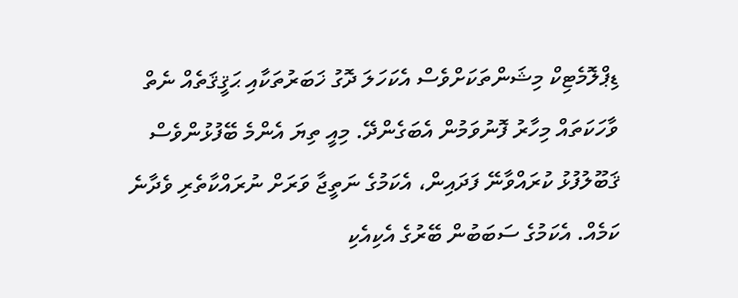ޑިޕްލޮމެޓިކް މިޝަންތަކަށްވެސް އެކަހަލަ ދޮގު ޚަބަރުތަކާއި ޙަޤީޤަތެއް ނެތް ވާހަކަތައް މިހާރު ފޮނުވަމުން އެބަގެންދޭ. މިއީ ތިޔަ އެންމެ ބޭފުޅުންވެސް ޤަބޫލުފުޅު ކުރައްވާނޭ ފަދައިން، އެކަމުގެ ނަތީޖާ ވަރަށް ނުރައްކާތެރި ވެދާނެ ކަމެއް. އެކަމުގެ ސަބަބުން ބޭރުގެ އެކިއެކި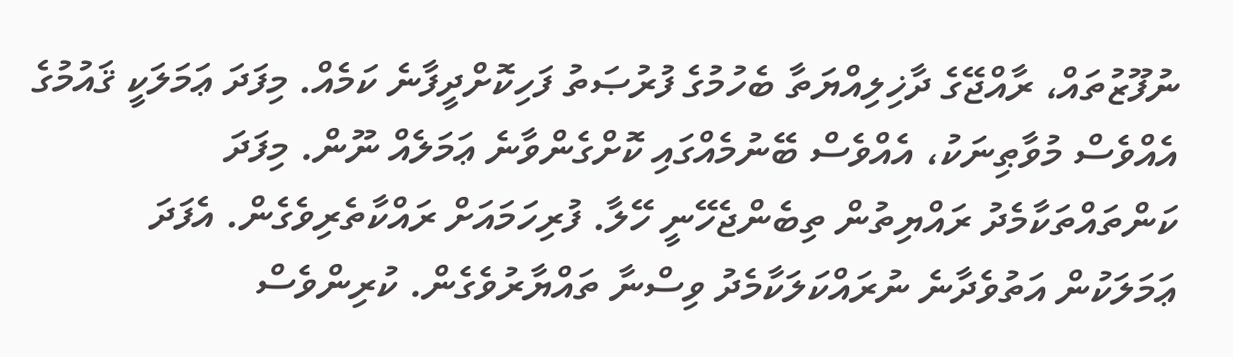ނުފޫޒުތައް، ރާއްޖޭގެ ދާޚިލިއްޔަތާ ބެހުމުގެ ފުރުޞަތު ފަހިކޮށްދީފާނެ ކަމެއް. މިފަދަ ޢަމަލަކީ ޤައުމުގެ އެއްވެސް މުވާޠިނަކު، އެއްވެސް ބޭނުމެއްގައި ކޮށްގެންވާނެ ޢަމަލެއް ނޫން. މިފަދަ ކަންތައްތަކާމެދު ރައްޔިތުން ތިބެންޖެހޭނީ ހޭލާ. ފުރިހަމައަށް ރައްކާތެރިވެގެން. އެފަދަ ޢަމަލަކުން އަތުވެދާނެ ނުރައްކަލަކާމެދު ވިސްނާ ތައްޔާރުވެގެން. ކުރިންވެސް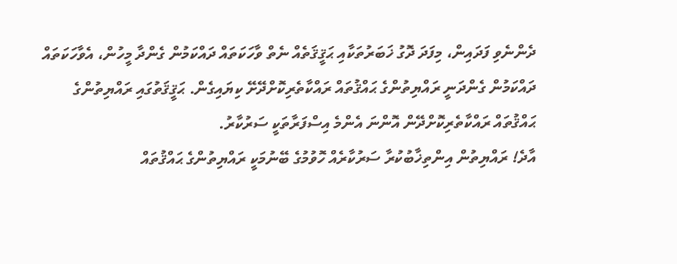ދެންނެވި ފަދައިން، މިފަދަ ދޮގު ޚަބަރުތަކާއި ޙަޤީޤަތެއް ނެތް ވާހަކަތައް ދައްކަމުން ގެންދާ މީހުން، އެވާހަކަތައް ދައްކަމުން ގެންދަނީ ރައްޔިތުންގެ ޙައްޤުތައް ރައްކާތެރިކޮށްދޭށޭ ކިޔައިގެން. ޙަޤީޤަތުގައި ރައްޔިތުންގެ ޙައްޤުތައް ރައްކާތެރިކޮށްދޭން އޮންނަ އެންމެ އިސްފަރާތަކީ ސަރުކާރު.
އާދެ! ރައްޔިތުން އިންތިޚާބުކުރާ ސަރުކާރެއް ހޮވުމުގެ ބޭނުމަކީ ރައްޔިތުންގެ ޙައްޤުތައް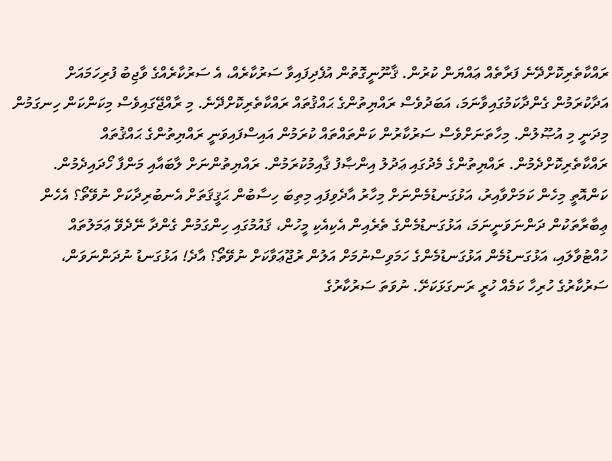ރައްކާތެރިކޮށްދޭނެ ފަރާތެއް ޢައްޔަން ކުރުން. ޤާނޫނީގޮތުން އުފެދިފައިވާ ސަރުކާރެއް، އެ ސަރުކާރެއްގެ ވާޖިބު ފުރިހަމައަށް އަދާކުރަމުން ގެންދާކަމުގައިވާނަމަ، އަބަދުވެސް ރައްޔިތުންގެ ޙައްޤުތައް ރައްކާތެރިކޮށްދޭނެ. މި ރާއްޖޭގައިވެސް މިކަންކަން ހިނގަމުން މިދަނީ މި އުޞޫލުން. މިހާތަނަށްވެސް ސަރުކާރުން ކަންތައްތައް ކުރަމުން އައިސްފައިވަނީ ރައްޔިތުންގެ ޙައްޤުތައް ރައްކާތެރިކޮށްދެމުން. ރައްޔިތުންގެ މެދުގައި ޢަދުލު އިންޞާފު ޤާއިމުކުރަމުން. ރައްޔިތުންނަށް ލާބައާއި މަންފާ ހޯދައިދެމުން.
ކަންއޮތީ މިހެން ކަމަށްވާއިރު، އަޅުގަނޑުމެންނަށް މިހާރު އާދެވިފައި މިތިބަ ހިސާބުން ޙަޤީޤަތަށް އެނބުރިދާކަށް ނުވޭތޯ؟ އެހެން ޢިބާރާތަކުން ދަންނަވަނީނަމަ، އަޅުގަނޑުމެންގެ ތެރެއިން އެކިއެކި މީހުން، ޤައުމުގައި ހިންގަމުން ގެންދާ ނޭދެވޭ ޢަމަލުތައް ހުއްޓުވާލައި، އަޅުގަނޑުމެން އަޅުގަނޑުމެންގެ ހަމަވިސްނުމަށް އަލުން ރުޖޫޢަވާކަށް ނުވޭތޯ؟ އާދެ! އަޅުގަނޑު ނުދަންނަވަން، ސަރުކާރުގެ ހުރިހާ ކަމެއް ހުރީ ރަނގަޅަކަށޭ. ނުވަތަ ސަރުކާރުގެ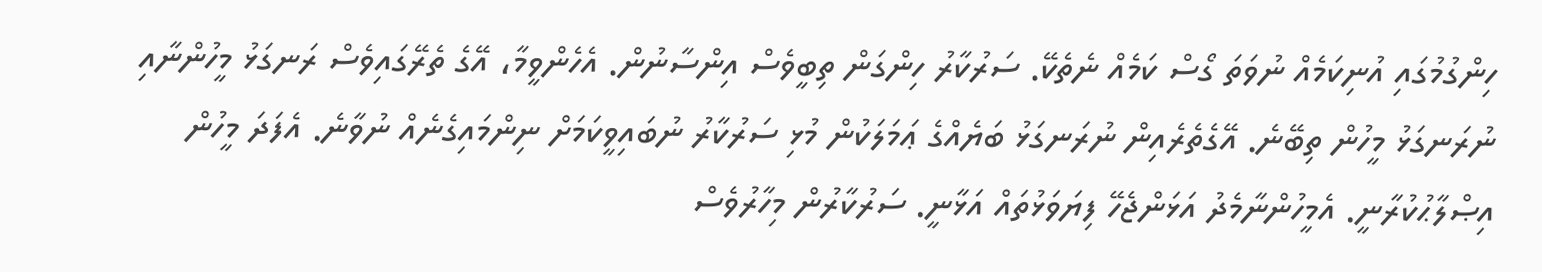ހިންގުމުގައި އުނިކަމެއް ނުވަތަ ގޯސް ކަމެއް ނެތެކޭ. ސަރުކާރު ހިންގަން ތިބީވެސް އިންސާނުން. އެހެންވީމާ، އޭގެ ތެރޭގައިވެސް ރަނގަޅު މީހުންނާއި ނުރަނގަޅު މީހުން ތިބޭނެ. އޭގެތެރެއިން ނުރަނގަޅު ބަޔެއްގެ ޢަމަލަކުން މުޅި ސަރުކާރު ނުބައިވީކަމަށް ނިންމައިގެނެއް ނުވާނެ. އެފަދަ މީހުން އިޞްލާޙުކުރާނީ. އެމީހުންނާމެދު އަޅަންޖެހޭ ފިޔަވަޅުތައް އަޅާނީ. ސަރުކާރުން މިހާރުވެސް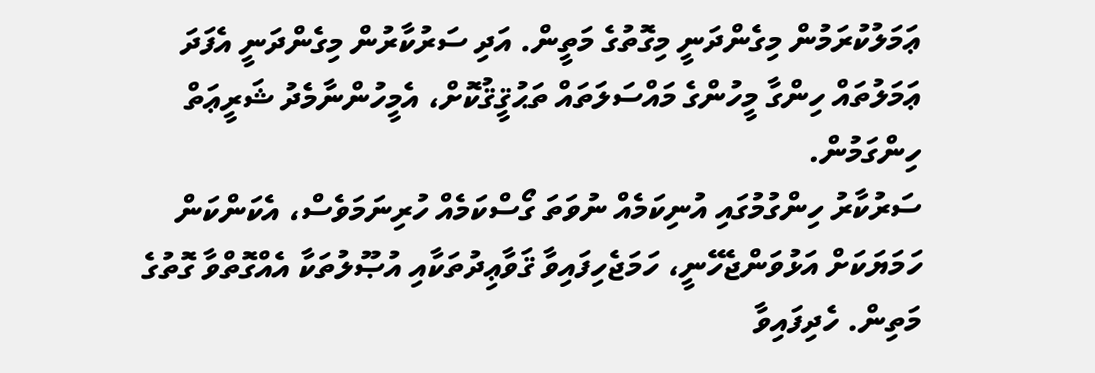ޢަމަލުކުރަމުން މިގެންދަނީ މިގޮތުގެ މަތީން. އަދި ސަރުކާރުން މިގެންދަނީ އެފަދަ ޢަމަލުތައް ހިންގާ މީހުންގެ މައްސަލަތައް ތަޙުޤީޤުކޮށް، އެމީހުންނާމެދު ޝަރީޢަތް ހިންގަމުން.
ސަރުކާރު ހިންގުމުގައި އުނިކަމެއް ނުވަތަ ގޯސްކަމެއް ހުރިނަމަވެސް، އެކަންކަން ހަމަޔަކަށް އަޅުވަންޖެހޭނީ، ހަމަޖެހިފައިވާ ޤަވާޢިދުތަކާއި އުޞޫލުތަކާ އެއްގޮތްވާ ގޮތުގެ މަތިން. ހެދިފައިވާ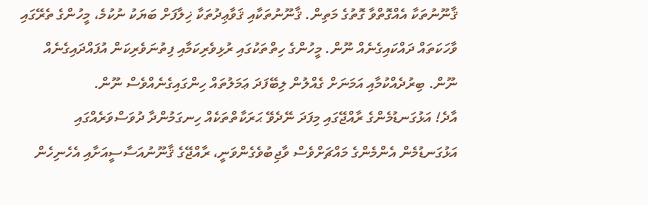ޤާނޫނުތަކާ އެއްގޮތްވާ ގޮތުގެ މަތިން. ޤާނޫނުތަކާއި ޤަވާޢިދުތަކާ ޚިލާފަށް ބަޔަކު ނުކުމެ، މީހުންގެ ތެރޭގައި ވާހަކަތައް ދައްކައިގެނެއް ނޫން. މީހުންގެ ހިތްތަކުގައި ރުޅިވެރިކަމާއި ފިތުނަވެރިކަން އުފައްދައިގެނެއް ނޫން. ބިރުދެއްކުމާއި އަމަނަށް ގެއްލުން ލިބޭފަދަ ޢަމަލުތައް ހިންގައިގެނެއްވެސް ނޫން.
އާދެ! އަޅުގަނޑުމެންގެ ރާއްޖޭގައި މިފަދަ ނޭދެވޭ ޙަރަކާތްތަކެއް ހިނގަމުންދާ ދުވަސްވަރެއްގައި އަޅުގަނޑުމެން އެންމެންގެ މައްޗަށްވެސް ވާޖިބުވެގެންވަނީ، ރާއްޖޭގެ ޤާނޫނުއަސާސީއަށާއި އެހެނިހެން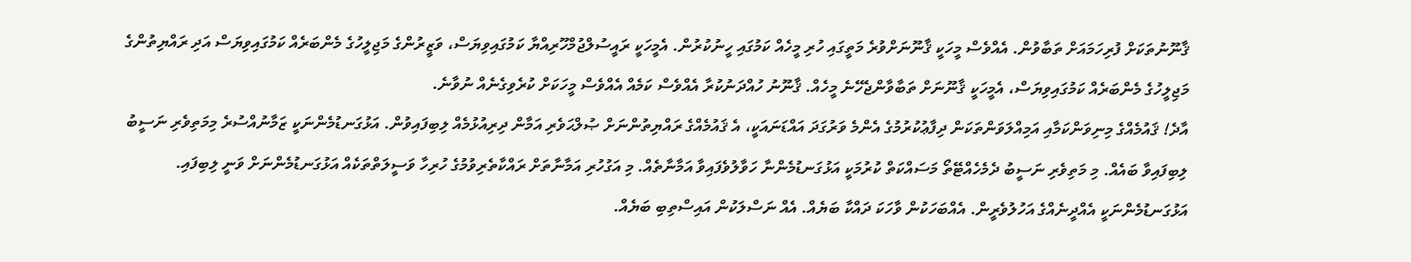ޤާނޫނުތަކަށް ފުރިހަމައަށް ތަބާވުން. އެއްވެސް މީހަކީ ޤާނޫނަށްވުރެ މަތީގައި ހުރި މީހެއް ކަމުގައި ހީނުކުރުން. އެމީހަކީ ރައީސުލްޖުމްހޫރިއްޔާ ކަމުގައިވިޔަސް، ވަޒީރުންގެ މަޖިލީހުގެ މެންބަރެއް ކަމުގައިވިޔަސް އަދި ރައްޔިތުންގެ މަޖިލީހުގެ މެންބަރެއް ކަމުގައިވިޔަސް، އެމީހަކީ ޤާނޫނަށް ތަބާވާންޖެހޭނެ މީހެއް. ޤާނޫނު ހުއްދަނުކުރާ އެއްވެސް ކަމެއް އެއްވެސް މީހަކަށް ކުރެވިގެނެއް ނުވާނެ.
އާދެ! ޤައުމެއްގެ މިނިވަންކަމާއި އަމިއްލަވަންތަކަން ދިފާޢުކުރުމުގެ އެންމެ ވަރުގަދަ އައްޑަނައަކީ، އެ ޤައުމެއްގެ ރައްޔިތުންނަށް ޞުލްޙަވެރި އަމާން ދިރިއުޅުމެއް ލިބިފައިވުން. އަޅުގަނޑުމެންނަކީ ޒަމާނުއްސުރެ މިމަތިވެރި ނަސީބު ލިބިފައިވާ ބައެއް. މި މަތިވެރި ނަސީބު ދެމެހެއްޓޭތޯ މަސައްކަތް ކުރުމަކީ އަޅުގަނޑުމެންނާ ހަވާލުވެފައިވާ އަމާނާތެއް. މި އަގުހުރި އަމާނާތަށް ރައްކާތެރިވުމުގެ ހުރިހާ ވަސީލަތްތަކެއް އަޅުގަނޑުމެންނަށް ވަނީ ލިބިފައި. އަޅުގަނޑުމެންނަކީ އެއްދީނެއްގެ އަހުލުވެރީން. އެއްބަހަކުން ވާހަކަ ދައްކާ ބަޔެއް. އެއް ނަސްލަކުން އައިސްތިބި ބަޔެއް.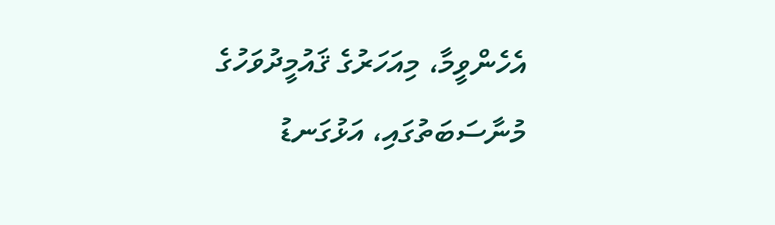އެހެންވީމާ، މިއަހަރުގެ ޤައުމީދުވަހުގެ މުނާސަބަތުގައި، އަޅުގަނޑު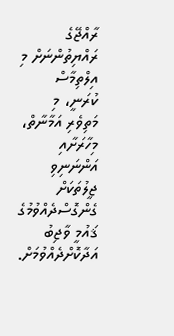ރާއްޖޭގެ ރައްޔިތުންނަށް މި އިލްތިމާސް ކުރަނީ، މި މަތިވެރި އަމާނާތް، މިހާރަށާއި އަންނަނިވި ޖީލުތަކަށް ގެންގޮސްދެއްވުމުގެ ޤައުމީ ވާޖިބު އަދާކޮށްދެއްވުމަށް.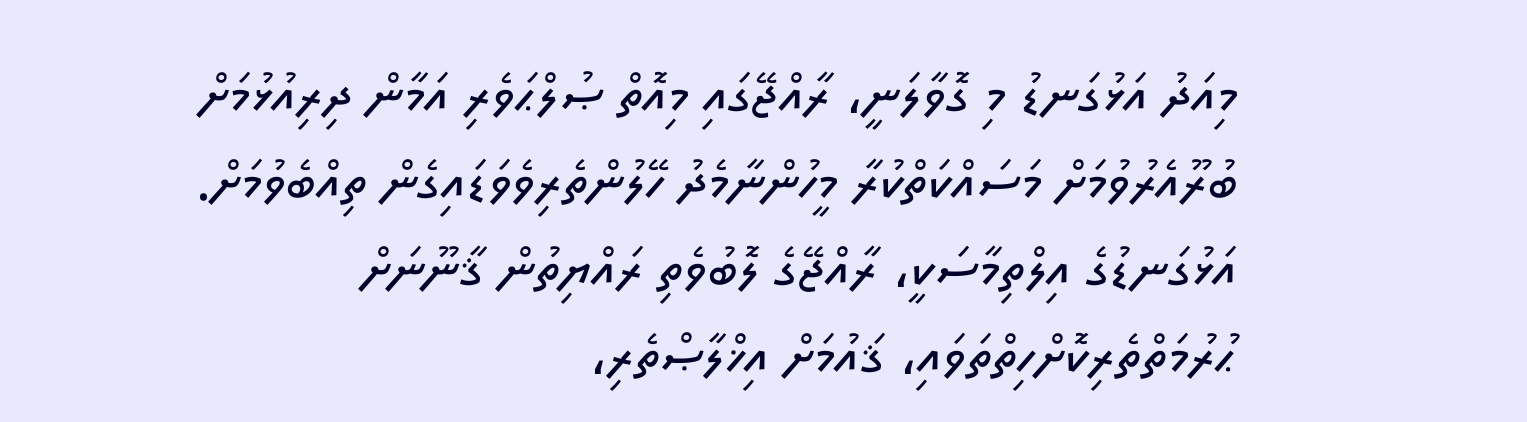މިއަދު އަޅުގަނޑު މި ގޮވާލަނީ، ރާއްޖޭގައި މިއޮތް ޞުލްޙަވެރި އަމާން ދިރިއުޅުމަށް ބުރޫއެރުވުމަށް މަސައްކަތްކުރާ މީހުންނާމެދު ހޭލުންތެރިވެވަޑައިގެން ތިއްބެވުމަށް. އަޅުގަނޑުގެ އިލްތިމާސަކީ، ރާއްޖޭގެ ލޮބުވެތި ރައްޔިތުން ޤާނޫނަށް ޙުރުމަތްތެރިކޮށްހިތްތަވައި، ޤައުމަށް އިޚްލާޞްތެރި،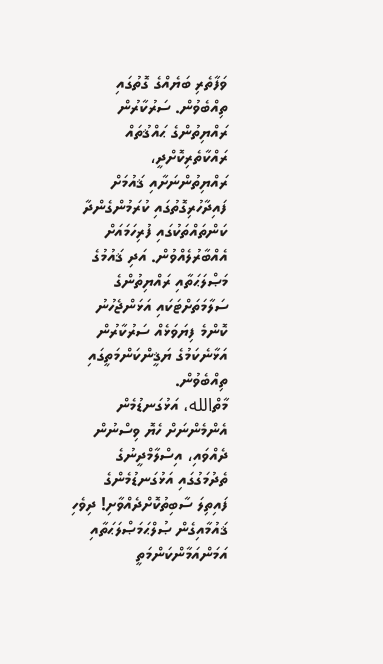ވަފާތެރި ބަޔެއްގެ ގޮތުގައި ތިއްބެވުން. ސަރުކާރުން ރައްޔިތުންގެ ޙައްޤުތައް ރައްކާތެރިކޮށްދީ، ރައްޔިތުންނަށާއި ޤައުމަށް ފައިދާހުރިގޮތުގައި ކުރަމުންގެންދާ ކަންތައްތަކުގައި ފުރިހަމައަށް އެއްބާރުލެއްވުން. އަދި ޤައުމުގެ މަޞްލަޙަތާއި ރައްޔިތުންގެ ސަލާމަތަށްޓަކައި އަޅަންޖެހުނު ކޮންމެ ފިޔަވަޅެއް ސަރުކާރުން އަޅާނެކަމުގެ ޔަޤީންކަންމަތީގައި ތިއްބެވުން.
މާތްالله، އަޅުގަނޑުމެން އެންމެންނަށް ހެޔޮ ވިސްނުން ދެއްވައި، އިސްލާމްދީނުގެ ތެދުމަގުގައި އަޅުގަނޑުމެންގެ ފައިތިލަ ސާބިތުކޮށްދެއްވާށި! ދިވެހި ޤައުމާއިގެން ޞުލްޙަމަޞްލަޙަތާއި އަމަންއަމާންކަންމަތީ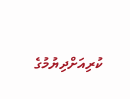ކުރިއަށްދިޔުމުގެ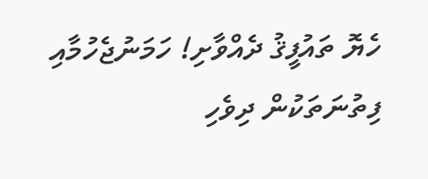ހެޔޮ ތައުފީޤު ދެއްވާށި! ހަމަނުޖެހުމާއި ފިތުނަތަކުން ދިވެހި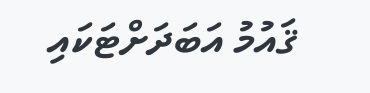ޤައުމު އަބަދަށްޓަކައި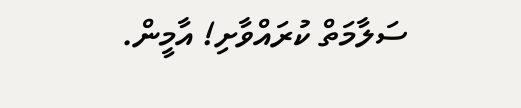ސަލާމަތް ކުރައްވާށި! އާމީން.